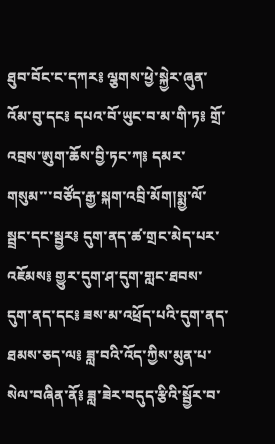ཐུབ་བོང་ང་དཀར༔ ལྕགས་ཕྱེ་སྐྱེར་ཞུན་འོམ་བུ་དང༔ དཔའ་བོ་ཡུང་བ་མ་གི་ཏ༔ གྲོ་འབྲས་ཨུག་ཆོས་བྱི་ཏང་ཀ༔ དམར་གསུམ་་་བཙོད་རྒྱ་སྐག་འབྲི་མོག།སྨྱ་ལོ་སྦྲང་དང་སྦྱར༔ དུག་ནད་ཚ་གྲང་མེད་པར་འཇོམས༔ གྱུར་དུག་ཤ་དུག་གླང་ཐབས་དུག་ནད་དང༔ ཟས་མ་འཕྲོད་པའི་དུག་ནད་ཐམས་ཅད་ལ༔ ཟླ་བའི་འོད་ཀྱིས་མུན་པ་སེལ་བཞིན་ནོ༔ ཟླ་ཟེར་བདུད་རྩིའི་སྦྱོར་བ་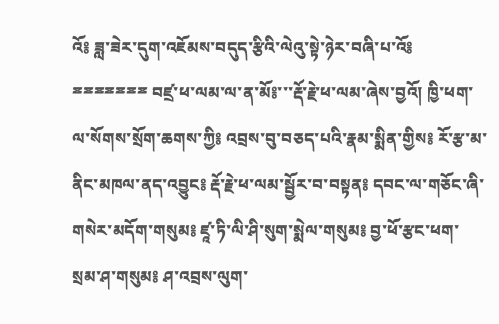འོ༔ ཟླ་ཟེར་དུག་འཇོམས་བདུད་རྩིའི་ལེའུ་སྟེ་ཉེར་བཞི་པ་འོ༔ ྈྈྈྈྈྈྈ བཛྲ་ཕ་ལམ་ལ་ན་མོ༔་་་རྡོ་རྗེ་ཕ་ལམ་ཞེས་བྱའོ། ཁྱི་ཕག་ལ་སོགས་སྲོག་ཆགས་ཀྱི༔ འབྲས་བུ་བཅད་པའི་རྣམ་སྨིན་གྱིས༔ རོ་རྩ་མ་ནིང་མཁལ་ནད་འབྱུང༔ རྡོ་རྗེ་ཕ་ལམ་སྦྱོར་བ་བསྟན༔ དབང་ལ་གཅོང་ཞི་གསེར་མདོག་གསུམ༔ ཛཱ་ཏི་ལི་ཤི་སུག་སྨེལ་གསུམ༔ བྱ་ཕོ་རྩང་ཕག་སྲམ་ཤ་གསུམ༔ ཤ་འབྲས་ལུག་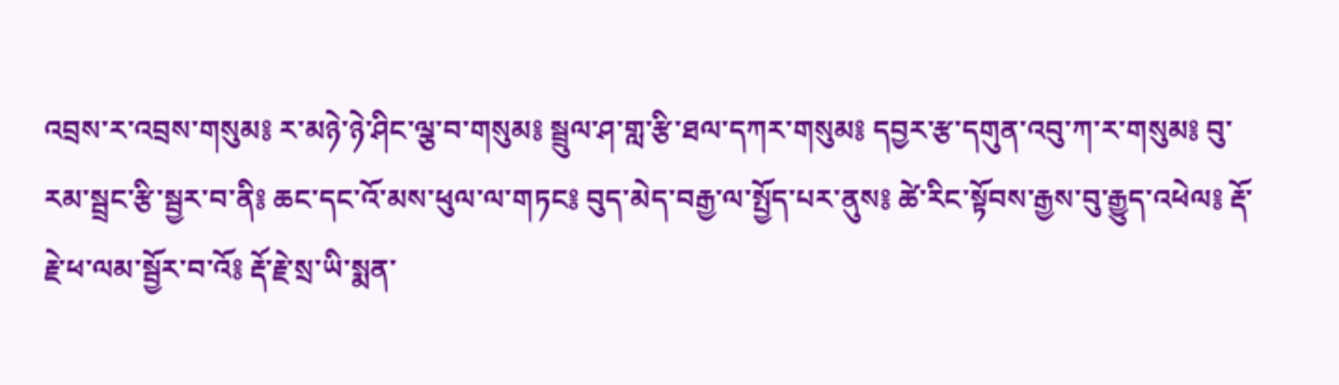འབྲས་ར་འབྲས་གསུམ༔ ར་མཉེ་ཉེ་ཤིང་ལྕ་བ་གསུམ༔ སྦྲུལ་ཤ་གླ་རྩི་ཐལ་དཀར་གསུམ༔ དབྱར་རྩ་དགུན་འབུ་ཀ་ར་གསུམ༔ བུ་རམ་སྦྲང་རྩི་སྦྱར་བ་ནི༔ ཆང་དང་འོ་མས་ཕུལ་ལ་གཏང༔ བུད་མེད་བརྒྱ་ལ་སྤྱོད་པར་ནུས༔ ཚེ་རིང་སྟོབས་རྒྱས་བུ་རྒྱུད་འཕེལ༔ རྡོ་རྗེ་ཕ་ལམ་སྦྱོར་བ་འོ༔ རྡོ་རྗེ་སྲ་ཡི་སྨན་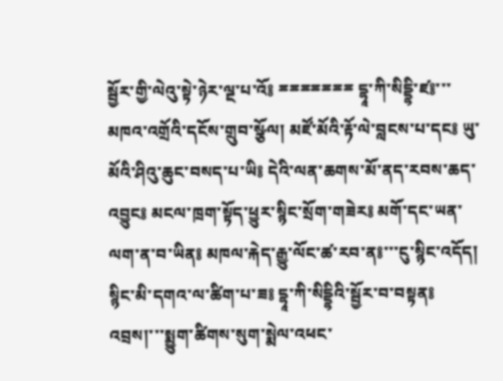སྦྱོར་གྱི་ལེའུ་སྟེ་ཉེར་ལྔ་པ་འོ༔ ྈྈྈྈྈྈྈ དྷཱ་ཀི་སིདྡྷི་ཛ༔་་་མཁའ་འགྲོའི་དངོས་གྲུབ་སྩོལ། མཛོ་མོའི་རྟོ་ལེ་བླངས་པ་དང༔ ཡུ་མོའི་ཤིའུ་ཆུང་བསད་པ་ཡི༔ དེའི་ལན་ཆགས་མོ་ནད་རབས་ཆད་འབྱུང༔ མངལ་ཁྲག་སྟོད་ཕྱུར་སྙིང་སྲོག་གཟེར༔ མགོ་དང་ཡན་ལག་ན་བ་ཡིན༔ མཁལ་རྐེད་རྒྱུ་ལོང་ཚ་རབ་ན༔་་་ངུ་སྙིང་འདོད། སྙིང་མི་དགའ་ལ་ཚིག་པ་ཟ༔ དྷཱ་ཀི་སིདྡྷིའི་སྦྱོར་བ་བསྟན༔ འབྲས།་་་སྨྱུག་ཚིགས་སུག་སྨེལ་འཕང་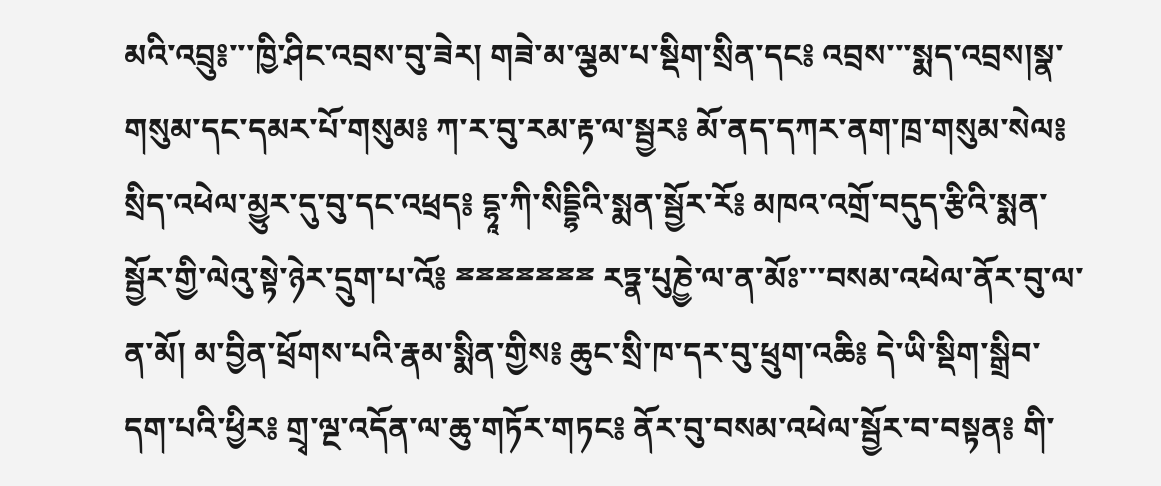མའི་འབྲུ༔་་་ཁྱི་ཤིང་འབྲས་བུ་ཟེར། གཟེ་མ་ལྕམ་པ་སྡིག་སྲིན་དང༔ འབྲས་་་སྨད་འབྲས།སྣ་གསུམ་དང་དམར་པོ་གསུམ༔ ཀ་ར་བུ་རམ་རྟ་ལ་སྦྱར༔ མོ་ནད་དཀར་ནག་ཁྲ་གསུམ་སེལ༔ སྲིད་འཕེལ་མྱུར་དུ་བུ་དང་འཕྲད༔ དྷཱ་ཀི་སིདྡྷིའི་སྨན་སྦྱོར་རོ༔ མཁའ་འགྲོ་བདུད་རྩིའི་སྨན་སྦྱོར་གྱི་ལེའུ་སྟེ་ཉེར་དྲུག་པ་འོ༔ ྈྈྈྈྈྈྈ རཏྣ་པུཎྱེ་ལ་ན་མོཿ་་་བསམ་འཕེལ་ནོར་བུ་ལ་ན་མོ། མ་བྱིན་ཕྲོགས་པའི་རྣམ་སྨིན་གྱིས༔ ཆུང་སྲི་ཁ་དར་བུ་ཕྲུག་འཆི༔ དེ་ཡི་སྡིག་སྒྲིབ་དག་པའི་ཕྱིར༔ གྲྭ་ལྔ་འདོན་ལ་ཆུ་གཏོར་གཏང༔ ནོར་བུ་བསམ་འཕེལ་སྦྱོར་བ་བསྟན༔ གི་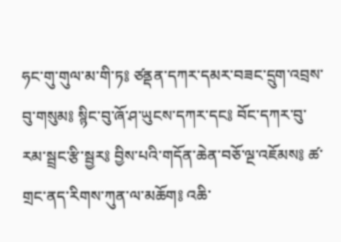ཧང་གུ་གུལ་མ་གི་ཏ༔ ཙནྡན་དཀར་དམར་བཟང་དྲུག་འབྲས་བུ་གསུམ༔ སྙིང་བུ་ཞོ་ཤ་ཡུངས་དཀར་དང༔ བོང་དཀར་བུ་རམ་སྦྲང་རྩི་སྦྱར༔ བྱིས་པའི་གདོན་ཆེན་བཅོ་ལྔ་འཇོམས༔ ཚ་གྲང་ནད་རིགས་ཀུན་ལ་མཆོག༔ འཆི་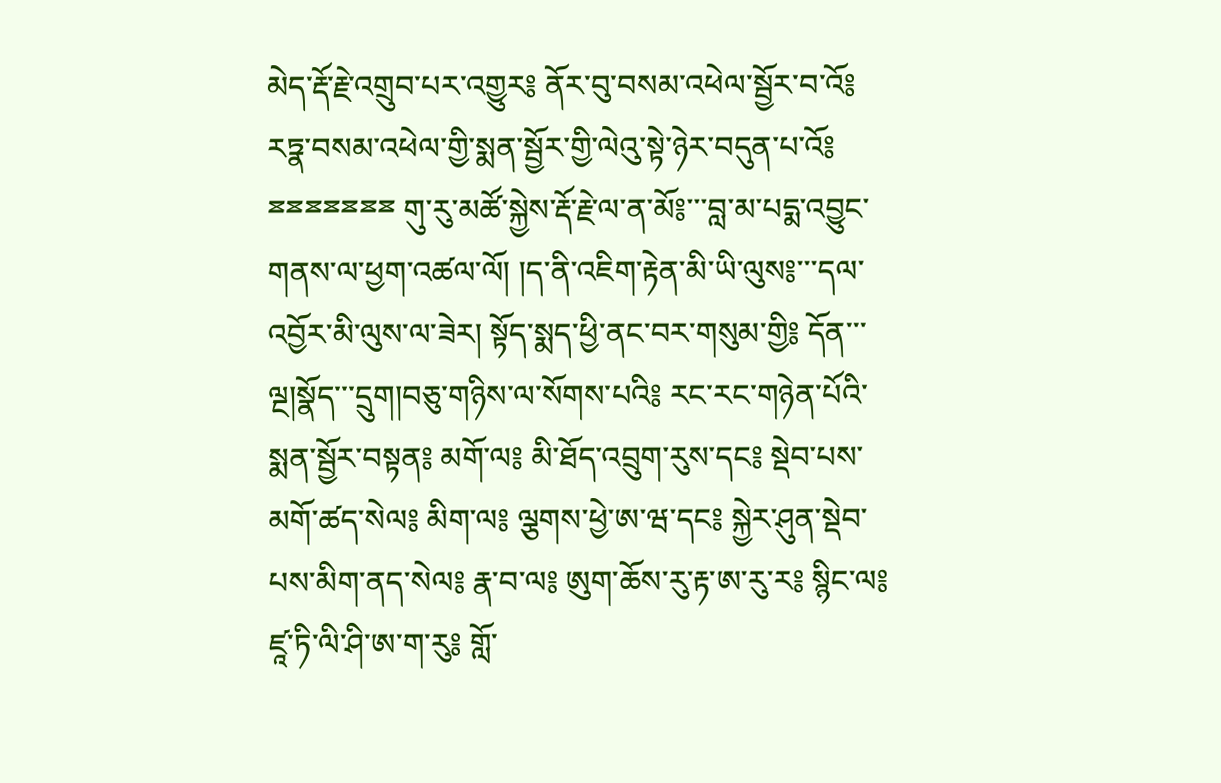མེད་རྡོ་རྗེ་འགྲུབ་པར་འགྱུར༔ ནོར་བུ་བསམ་འཕེལ་སྦྱོར་བ་འོ༔ རཏྣ་བསམ་འཕེལ་གྱི་སྨན་སྦྱོར་གྱི་ལེའུ་སྟེ་ཉེར་བདུན་པ་འོ༔ ྈྈྈྈྈྈྈ གུ་རུ་མཚོ་སྐྱེས་རྡོ་རྗེ་ལ་ན་མོ༔་་་བླ་མ་པདྨ་འབྱུང་གནས་ལ་ཕྱག་འཚལ་ལོ། །ད་ནི་འཇིག་རྟེན་མི་ཡི་ལུས༔་་་དལ་འབྱོར་མི་ལུས་ལ་ཟེར། སྟོད་སྨད་ཕྱི་ནང་བར་གསུམ་གྱི༔ དོན་་་ལྔ།སྣོད་་་དྲུག།བཅུ་གཉིས་ལ་སོགས་པའི༔ རང་རང་གཉེན་པོའི་སྨན་སྦྱོར་བསྟན༔ མགོ་ལ༔ མི་ཐོད་འབྲུག་རུས་དང༔ སྡེབ་པས་མགོ་ཚད་སེལ༔ མིག་ལ༔ ལྕགས་ཕྱེ་ཨ་ཝ་དང༔ སྐྱེར་ཤུན་སྡེབ་པས་མིག་ནད་སེལ༔ རྣ་བ་ལ༔ ཨུག་ཆོས་རུ་རྟ་ཨ་རུ་ར༔ སྙིང་ལ༔ ཛཱ་ཏི་ལི་ཤི་ཨ་ག་རུ༔ གློ་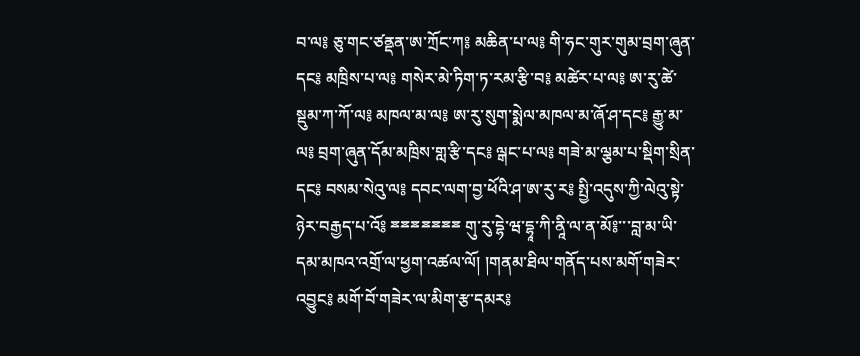བ་ལ༔ ཅུ་གང་ཙནྡན་ཨ་ཀྲོང་ཀ༔ མཆིན་པ་ལ༔ གི་ཧང་གུར་གུམ་བྲག་ཞུན་དང༔ མཁྲིས་པ་ལ༔ གསེར་མེ་ཏིག་ཏ་རམ་རྩི་བ༔ མཚེར་པ་ལ༔ ཨ་རུ་ཚེ་སྡུམ་ཀ་ཀོ་ལ༔ མཁལ་མ་ལ༔ ཨ་རུ་སུག་སྨེལ་མཁལ་མ་ཞོ་ཤ་དང༔ རྒྱུ་མ་ལ༔ བྲག་ཞུན་དོམ་མཁྲིས་གླ་རྩི་དང༔ ལྒང་པ་ལ༔ གཟེ་མ་ལྕམ་པ་སྡིག་སྲིན་དང༔ བསམ་སེའུ་ལ༔ དབང་ལག་བྱ་ཕོའི་ཤ་ཨ་རུ་ར༔ སྤྱི་འདུས་ཀྱི་ལེའུ་སྟེ་ཉེར་བརྒྱད་པ་འོ༔ ྈྈྈྈྈྈྈ གུ་རུ་དྷེ་ཝ་དྷཱ་ཀི་ནཱི་ལ་ན་མོ༔་་་བླ་མ་ཡི་དམ་མཁའ་འགྲོ་ལ་ཕྱག་འཚལ་ལོ། །གནམ་ཐིལ་གནོད་པས་མགོ་གཟེར་འབྱུང༔ མགོ་བོ་གཟེར་ལ་མིག་རྩ་དམར༔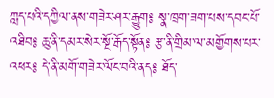ཀླད་པའི་དཀྱིལ་ནས་གཟེར་ཤར་རྒྱུག༔ སྣ་ཁྲག་ཟག་པས་དབང་པོ་འཐིབ༔ ཆུ་ནི་དམར་སེར་སྔོ་རྒོད་སྟོན༔ རྩ་ནི་གྲིམ་ལ་མགྱོགས་པར་འཕར༔ དེ་ནི་མགོ་གཟེར་ལོང་བའི་ནད༔ ཐོད་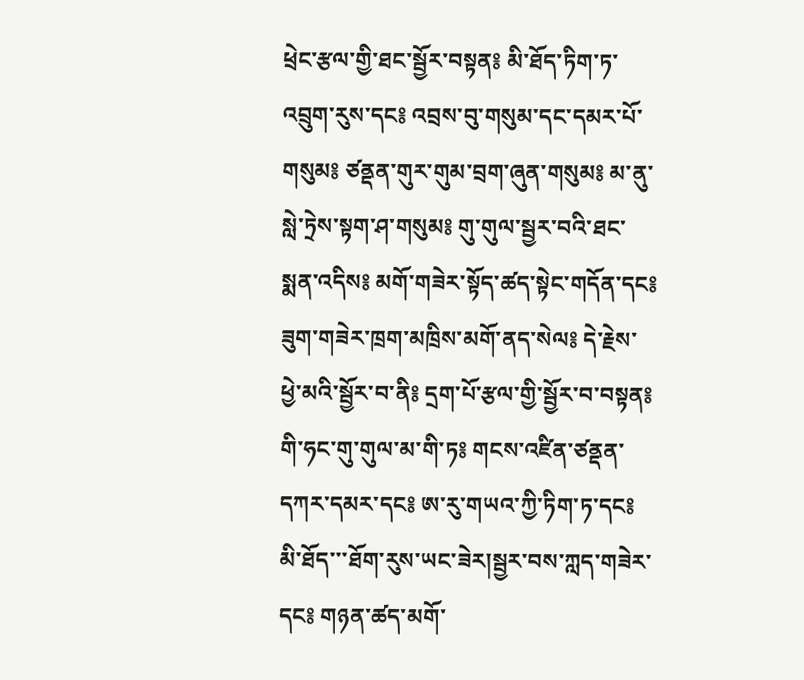ཕྲེང་རྩལ་གྱི་ཐང་སྦྱོར་བསྟན༔ མི་ཐོད་ཏིག་ཏ་འབྲུག་རུས་དང༔ འབྲས་བུ་གསུམ་དང་དམར་པོ་གསུམ༔ ཙནྡན་གུར་གུམ་བྲག་ཞུན་གསུམ༔ མ་ནུ་སླེ་ཏྲེས་སྟག་ཤ་གསུམ༔ གུ་གུལ་སྦྱར་བའི་ཐང་སྨན་འདིས༔ མགོ་གཟེར་སྟོད་ཚད་སྟེང་གདོན་དང༔ ཟུག་གཟེར་ཁྲག་མཁྲིས་མགོ་ནད་སེལ༔ དེ་རྗེས་ཕྱེ་མའི་སྦྱོར་བ་ནི༔ དྲག་པོ་རྩལ་གྱི་སྦྱོར་བ་བསྟན༔ གི་ཧང་གུ་གུལ་མ་གི་ཏ༔ གངས་འཛིན་ཙནྡན་དཀར་དམར་དང༔ ཨ་རུ་གཡའ་ཀྱི་ཏིག་ཏ་དང༔ མི་ཐོད་་་ཐོག་རུས་ཡང་ཟེར།སྦྱར་བས་ཀླད་གཟེར་དང༔ གཉན་ཚད་མགོ་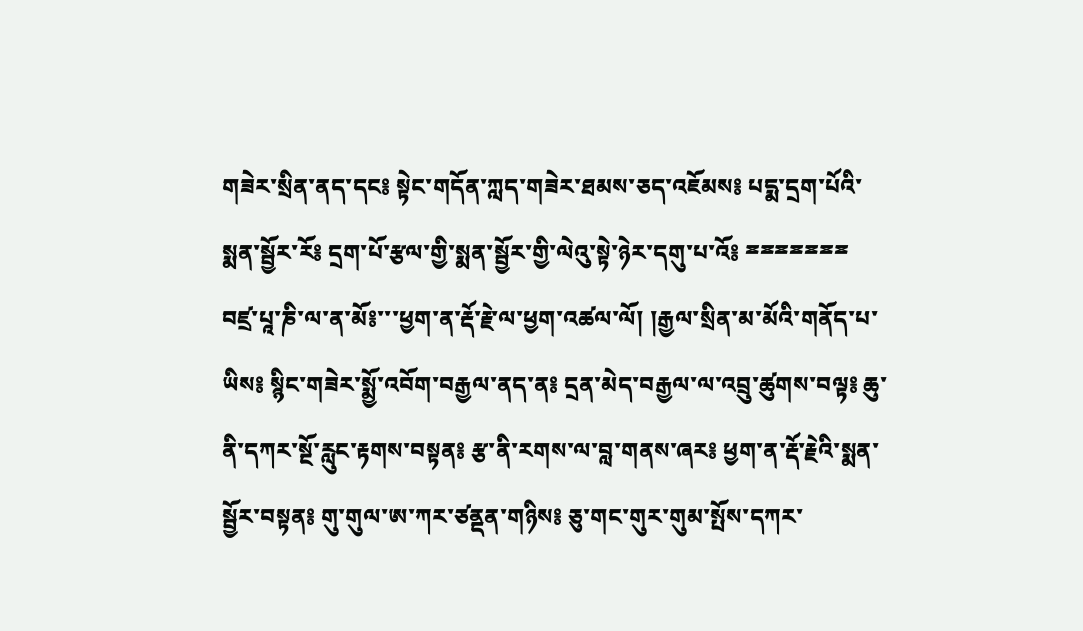གཟེར་སྲིན་ནད་དང༔ སྟེང་གདོན་ཀླད་གཟེར་ཐམས་ཅད་འཇོམས༔ པདྨ་དྲག་པོའི་སྨན་སྦྱོར་རོ༔ དྲག་པོ་རྩལ་གྱི་སྨན་སྦྱོར་གྱི་ལེའུ་སྟེ་ཉེར་དགུ་པ་འོ༔ ྈྈྈྈྈྈྈ བཛྲ་པཱ་ཎི་ལ་ན་མོ༔་་་ཕྱག་ན་རྡོ་རྗེ་ལ་ཕྱག་འཚལ་ལོ། །རྒྱལ་སྲིན་མ་མོའི་གནོད་པ་ཡིས༔ སྙིང་གཟེར་སྨྱོ་འབོག་བརྒྱལ་ནད་ན༔ དྲན་མེད་བརྒྱལ་ལ་འབྲུ་ཚུགས་བལྟ༔ ཆུ་ནི་དཀར་སྔོ་རླུང་རྟགས་བསྟན༔ རྩ་ནི་རགས་ལ་བླ་གནས་ཞར༔ ཕྱག་ན་རྡོ་རྗེའི་སྨན་སྦྱོར་བསྟན༔ གུ་གུལ་ཨ་ཀར་ཙནྡན་གཉིས༔ ཅུ་གང་གུར་གུམ་སྤོས་དཀར་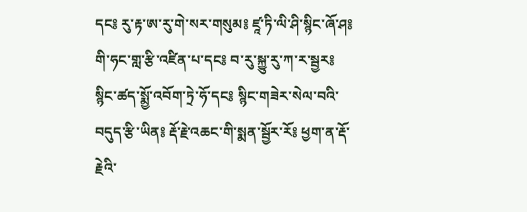དང༔ རུ་རྟ་ཨ་རུ་གེ་སར་གསུམ༔ ཛཱ་ཏི་ལི་ཤི་སྙིང་ཞོ་ཤ༔ གི་ཧང་གླ་རྩི་འཛིན་པ་དང༔ བ་རུ་སྐྱུ་རུ་ཀ་ར་སྦྱར༔ སྙིང་ཚད་སྨྱོ་འབོག་ཏྲེ་ཧོ་དང༔ སྙིང་གཟེར་སེལ་བའི་བདུད་རྩི་ཡིན༔ རྡོ་རྗེ་འཆང་གི་སྨན་སྦྱོར་རོ༔ ཕྱག་ན་རྡོ་རྗེའི་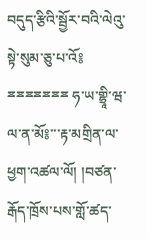བདུད་རྩིའི་སྦྱོར་བའི་ལེའུ་སྟེ་སུམ་ཅུ་པ་འོ༔ ྈྈྈྈྈྈྈ ཧ་ཡ་གྷྲཱི་ཝ་ལ་ན་མོ༔་་་རྟ་མགྲིན་ལ་ཕྱག་འཚལ་ལོ། །བཙན་རྒོད་ཁྲོས་པས་གློ་ཚད་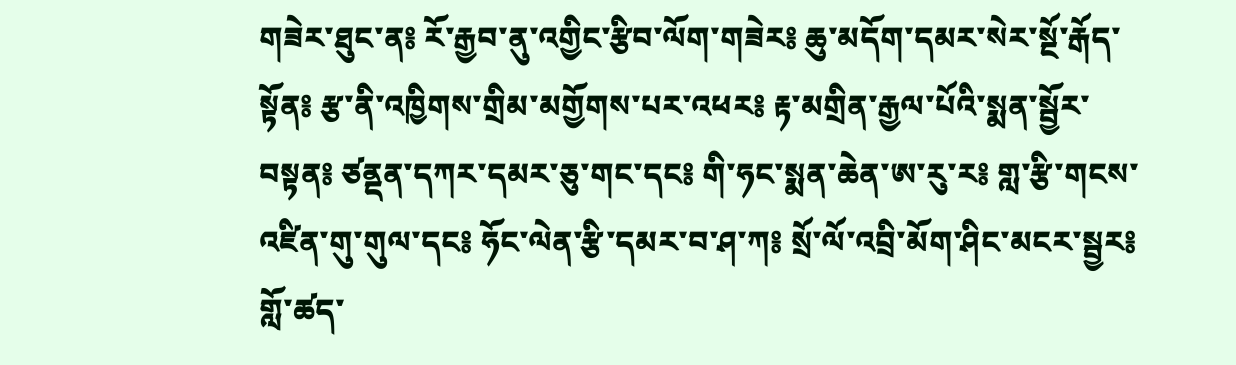གཟེར་ཐུང་ན༔ རོ་རྒྱབ་ནུ་འགྱིང་རྩིབ་ལོག་གཟེར༔ ཆུ་མདོག་དམར་སེར་སྔོ་རྒོད་སྟོན༔ རྩ་ནི་འཁྱིགས་གྲིམ་མགྱོགས་པར་འཕར༔ རྟ་མགྲིན་རྒྱལ་པོའི་སྨན་སྦྱོར་བསྟན༔ ཙནྡན་དཀར་དམར་ཅུ་གང་དང༔ གི་ཧང་སྨན་ཆེན་ཨ་རུ་ར༔ གླ་རྩི་གངས་འཛིན་གུ་གུལ་དང༔ ཧོང་ལེན་རྩི་དམར་བ་ཤ་ཀ༔ སྲོ་ལོ་འབྲི་མོག་ཤིང་མངར་སྦྱར༔ གློ་ཚད་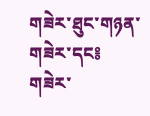གཟེར་ཐུང་གཉན་གཟེར་དང༔ གཟེར་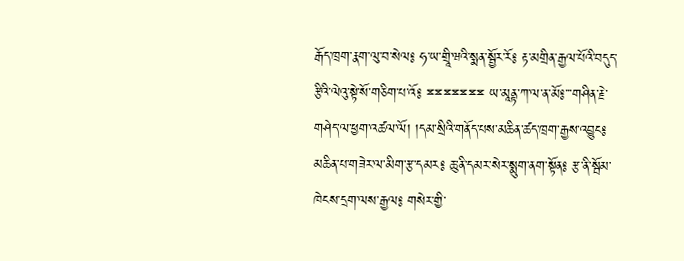རྒོད་ཁྲག་རྣག་ལུ་བ་སེལ༔ ཧ་ཡ་གྲཱི་ཝའི་སྨན་སྦྱོར་རོ༔ རྟ་མགྲིན་རྒྱལ་པོའི་བདུད་རྩིའི་ལེའུ་སྟེ་སོ་གཅིག་པ་འོ༔ ྈྈྈྈྈྈྈ ཡ་མཱནྟ་ཀ་ལ་ན་མོ༔་་་གཤིན་རྗེ་གཤེད་ལ་ཕྱག་འཚལ་ལོ། །དམ་སྲིའི་གནོད་པས་མཆིན་ཚད་ཁྲག་རྒྱས་འབྱུང༔ མཆིན་པ་གཟེར་ལ་མིག་རྩ་དམར༔ ཆུ་ནི་དམར་སེར་སྨུག་ནག་སྟོན༔ རྩ་ནི་སྦོམ་ཁེངས་དྲག་ལས་རྒྱལ༔ གསེར་གྱི་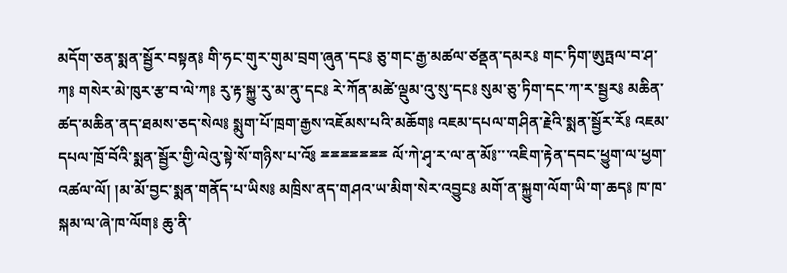མདོག་ཅན་སྨན་སྦྱོར་བསྟན༔ གི་ཧང་གུར་གུམ་བྲག་ཞུན་དང༔ ཅུ་གང་རྒྱ་མཚལ་ཙནྡན་དམར༔ གང་ཏིག་ཨུཏྤལ་བ་ཤ་ཀ༔ གསེར་མེ་ཁུར་རྩ་བ་ལེ་ཀ༔ རུ་རྟ་སྐྱུ་རུ་མ་ནུ་དང༔ རེ་ཀོན་མཚེ་ལྡུམ་འུ་སུ་དང༔ སུམ་ཅུ་ཏིག་དང་ཀ་ར་སྦྱར༔ མཆིན་ཚད་མཆིན་ནད་ཐམས་ཅད་སེལ༔ སྨུག་པོ་ཁྲག་རྒྱས་འཇོམས་པའི་མཆོག༔ འཇམ་དཔལ་གཤིན་རྗེའི་སྨན་སྦྱོར་རོ༔ འཇམ་དཔལ་ཁྲོ་བོའི་སྨན་སྦྱོར་གྱི་ལེའུ་སྟེ་སོ་གཉིས་པ་འོ༔ ྈྈྈྈྈྈྈ ལོ་ཀེ་ཤྭ་ར་ལ་ན་མོ༔་་་འཇིག་རྟེན་དབང་ཕྱུག་ལ་ཕྱག་འཚལ་ལོ། །མ་མོ་བྱང་སྨན་གནོད་པ་ཡིས༔ མཁྲིས་ནད་གཤའ་ཡ་མིག་སེར་འབྱུང༔ མགོ་ན་སྐྱུག་ལོག་ཡི་ག་ཆད༔ ཁ་ཁ་སྐམ་ལ་ཞེ་ཁ་ལོག༔ ཆུ་ནི་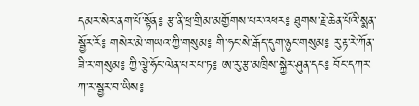དམར་སེར་ནག་པོ་སྟོན༔ རྩ་ནི་ཕྲ་གྲིམ་མགྱོགས་པར་འཕར༔ ཐུགས་རྗེ་ཆེན་པོའི་སྨན་སྦྱོར་རོ༔ གསེར་མེ་གཡའ་ཀྱི་གསུམ༔ གི་ཧང་སེ་རྒོད་དུག་ཉུང་གསུམ༔ རུ་རྟ་རེ་ཀོན་ཟི་ར་གསུམ༔ ཀྱི་ལྕེ་ཧོང་ལེན་པར་པ་ཏ༔ ཨ་རུ་རྩ་མཁྲིས་སྐྱེར་ཤུན་དང༔ བོང་དཀར་ཀ་ར་སྦྱར་བ་ཡིས༔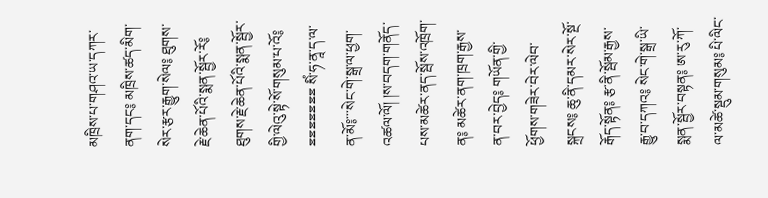མཁྲིས་པ་གཤའ་ཡ་དཀར་ནག་དང༔ མཁྲིས་ཚད་མིག་སེར་རྩར་རྒྱུག་སེལ༔ ཐུགས་རྗེ་ཆེན་པོའི་སྨན་སྦྱོར་རོ༔ ཐུགས་རྗེ་ཆེན་པོའི་སྨན་སྦྱོར་གྱི་ལེའུ་སྟེ་སོ་གསུམ་པ་འོ༔ ྈྈྈྈྈྈྈ སིཾ་ཧ་ནཱ་ད་ལ་ན་མོ༔་་་སེང་གེ་སྒྲ་ལ་ཕྱག་འཚལ་ལོ། །ས་བདག་གནོད་པས་མཚེར་ནད་སྦོས་འཁྲོག་ན༔ མཚེར་ནག་ཁྲག་རྒྱས་ན་བར་བྱེད༔ གཡོན་གྱི་ཕྱོགས་གཟེར་བེར་ལེབ་སྐྲངས༔ ཆུ་ནི་དམར་སེར་སྔོ་རྒོད་སྟོན༔ རྩ་ནི་སྦོམ་རྒྱས་རྒྱུ་བ་དཀའ༔ སེང་གེ་སྒྲ་ཡི་སྨན་སྦྱོར་བསྟན༔ ཨ་རུ་ཀོ་ལ་མཚེ་སྡུམ་གསུམ༔ པི་ལིང་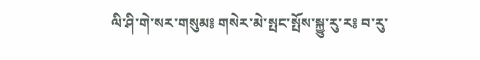ལི་ཤི་གེ་སར་གསུམ༔ གསེར་མེ་སྤང་སྤོས་སྐྱུ་རུ་ར༔ བ་རུ་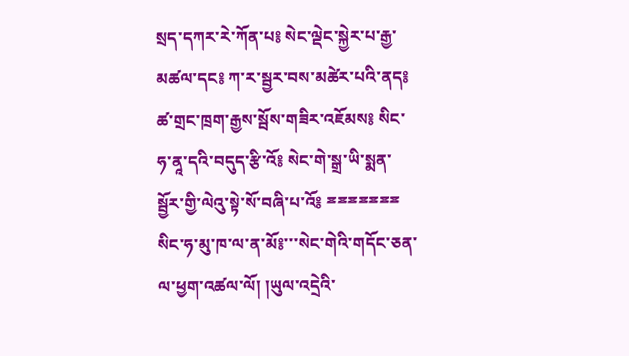སྲད་དཀར་རེ་ཀོན་པ༔ སེང་ལྡེང་སྐྱེར་པ་རྒྱ་མཚལ་དང༔ ཀ་ར་སྦྱར་བས་མཚེར་པའི་ནད༔ ཚ་གྲང་ཁྲག་རྒྱས་སྦོས་གཟིར་འཇོམས༔ སིང་ཧ་ནཱ་དའི་བདུད་རྩི་འོ༔ སེང་གེ་སྒྲ་ཡི་སྨན་སྦྱོར་གྱི་ལེའུ་སྟེ་སོ་བཞི་པ་འོ༔ ྈྈྈྈྈྈྈ སིང་ཧ་མུ་ཁ་ལ་ན་མོ༔་་་སེང་གེའི་གདོང་ཅན་ལ་ཕྱག་འཚལ་ལོ། །ཡུལ་འདྲེའི་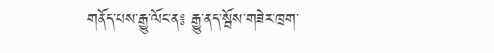གནོད་པས་རྒྱུ་ལོང་ན༔ རྒྱུ་ནད་སྦོས་གཟེར་ཁྲག་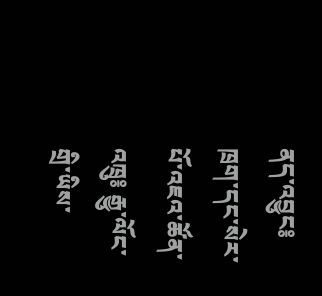ནད་འབྱུང༔ ཁྲག་དང་སེར་པོ་འཇའ་ཚོན་འཁྲུ༔ རྒྱུ་ལོང་གྲི་ཡིས་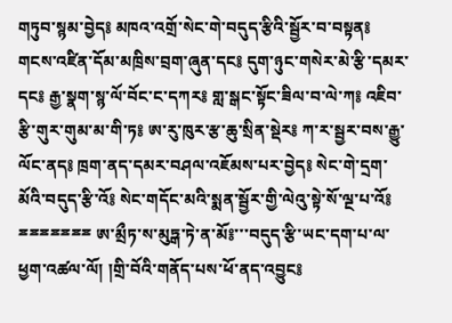གཏུབ་སྙམ་བྱེད༔ མཁའ་འགྲོ་སེང་གེ་བདུད་རྩིའི་སྦྱོར་བ་བསྟན༔ གངས་འཛིན་དོམ་མཁྲིས་བྲག་ཞུན་དང༔ དུག་ཉུང་གསེར་མེ་རྩི་དམར་དང༔ རྒྱ་སྣག་སྙ་ལོ་བོང་ང་དཀར༔ གླ་སྒང་སྟོང་ཟིལ་བ་ལེ་ཀ༔ འཇིབ་རྩི་གུར་གུམ་མ་གི་ཏ༔ ཨ་རུ་ཁུར་རྩ་ཆུ་སྲིན་སྡེར༔ ཀ་ར་སྦྱར་བས་རྒྱུ་ལོང་ནད༔ ཁྲག་ནད་དམར་བཤལ་འཇོམས་པར་བྱེད༔ སེང་གེ་དྲག་མོའི་བདུད་རྩི་འོ༔ སེང་གདོང་མའི་སྨན་སྦྱོར་གྱི་ལེའུ་སྟེ་སོ་ལྔ་པ་འོ༔ ྈྈྈྈྈྈྈ ཨ་མྲྀཏ་ས་མུཏྒ་ཏེ་ན་མོ༔་་་བདུད་རྩི་ཡང་དག་པ་ལ་ཕྱག་འཚལ་ལོ། །གྲི་བོའི་གནོད་པས་ཕོ་ནད་འབྱུང༔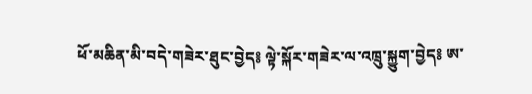ཕོ་མཆིན་མི་བདེ་གཟེར་ཐུང་བྱེད༔ ལྟེ་སྐོར་གཟེར་ལ་འཁྲུ་སྐྱུག་བྱེད༔ ཨ་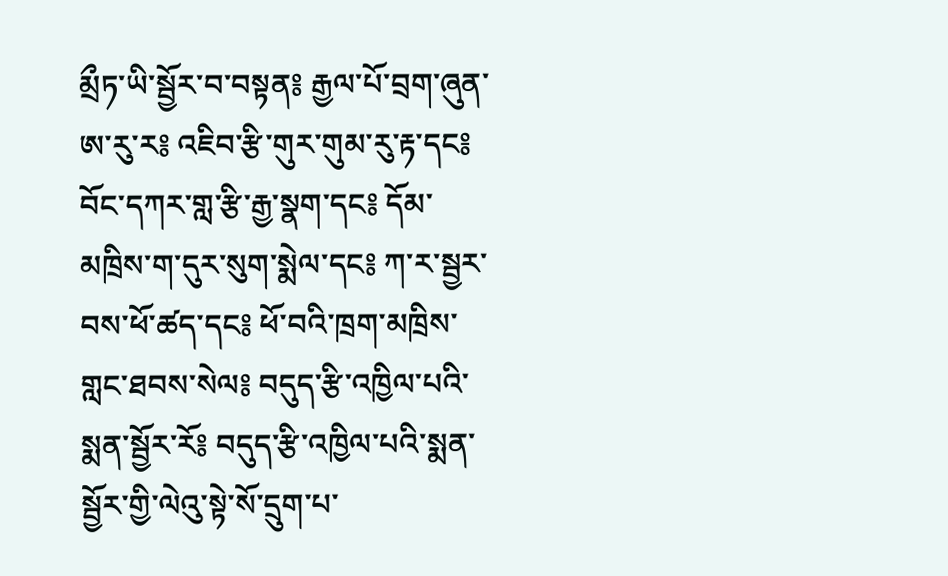མྲྀཏ་ཡི་སྦྱོར་བ་བསྟན༔ རྒྱལ་པོ་བྲག་ཞུན་ཨ་རུ་ར༔ འཇིབ་རྩི་གུར་གུམ་རུ་རྟ་དང༔ བོང་དཀར་གླ་རྩི་རྒྱ་སྣག་དང༔ དོམ་མཁྲིས་ག་དུར་སུག་སྨེལ་དང༔ ཀ་ར་སྦྱར་བས་ཕོ་ཚད་དང༔ ཕོ་བའི་ཁྲག་མཁྲིས་གླང་ཐབས་སེལ༔ བདུད་རྩི་འཁྱིལ་པའི་སྨན་སྦྱོར་རོ༔ བདུད་རྩི་འཁྱིལ་པའི་སྨན་སྦྱོར་གྱི་ལེའུ་སྟེ་སོ་དྲུག་པ་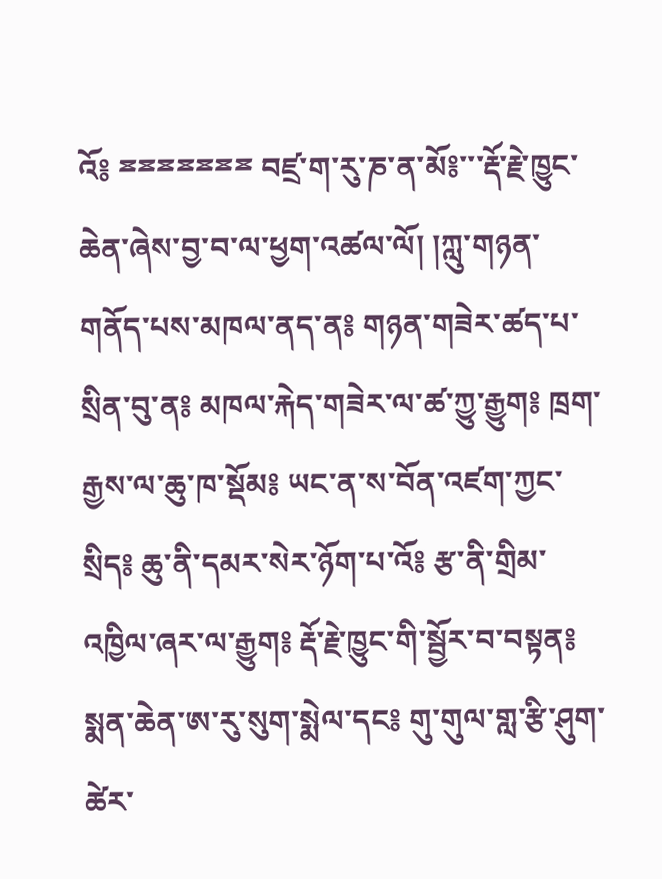འོ༔ ྈྈྈྈྈྈྈ བཛྲ་ག་རུ་ཎ་ན་མོ༔་་་རྡོ་རྗེ་ཁྱུང་ཆེན་ཞེས་བྱ་བ་ལ་ཕྱག་འཚལ་ལོ། །ཀླུ་གཉན་གནོད་པས་མཁལ་ནད་ན༔ གཉན་གཟེར་ཚད་པ་སྲིན་བུ་ན༔ མཁལ་རྐེད་གཟེར་ལ་ཚ་ཀྱུ་རྒྱུག༔ ཁྲག་རྒྱས་ལ་ཆུ་ཁ་སྡོམ༔ ཡང་ན་ས་བོན་འཛག་ཀྱང་སྲིད༔ ཆུ་ནི་དམར་སེར་ཉོག་པ་འོ༔ རྩ་ནི་གྲིམ་འཁྱིལ་ཞར་ལ་རྒྱུག༔ རྡོ་རྗེ་ཁྱུང་གི་སྦྱོར་བ་བསྟན༔ སྨན་ཆེན་ཨ་རུ་སུག་སྨེལ་དང༔ གུ་གུལ་གླ་རྩི་ཤུག་ཚེར་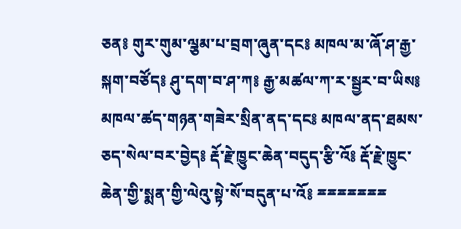ཅན༔ གུར་གུམ་ལྕམ་པ་བྲག་ཞུན་དང༔ མཁལ་མ་ཞོ་ཤ་རྒྱ་སྐག་བཙོད༔ ཤུ་དག་བ་ཤ་ཀ༔ རྒྱ་མཚལ་ཀ་ར་སྦྱར་བ་ཡིས༔ མཁལ་ཚད་གཉན་གཟེར་སྲིན་ནད་དང༔ མཁལ་ནད་ཐམས་ཅད་སེལ་བར་བྱེད༔ རྡོ་རྗེ་ཁྱུང་ཆེན་བདུད་རྩི་འོ༔ རྡོ་རྗེ་ཁྱུང་ཆེན་གྱི་སྨན་གྱི་ལེའུ་སྟེ་སོ་བདུན་པ་འོ༔ ྈྈྈྈྈྈྈ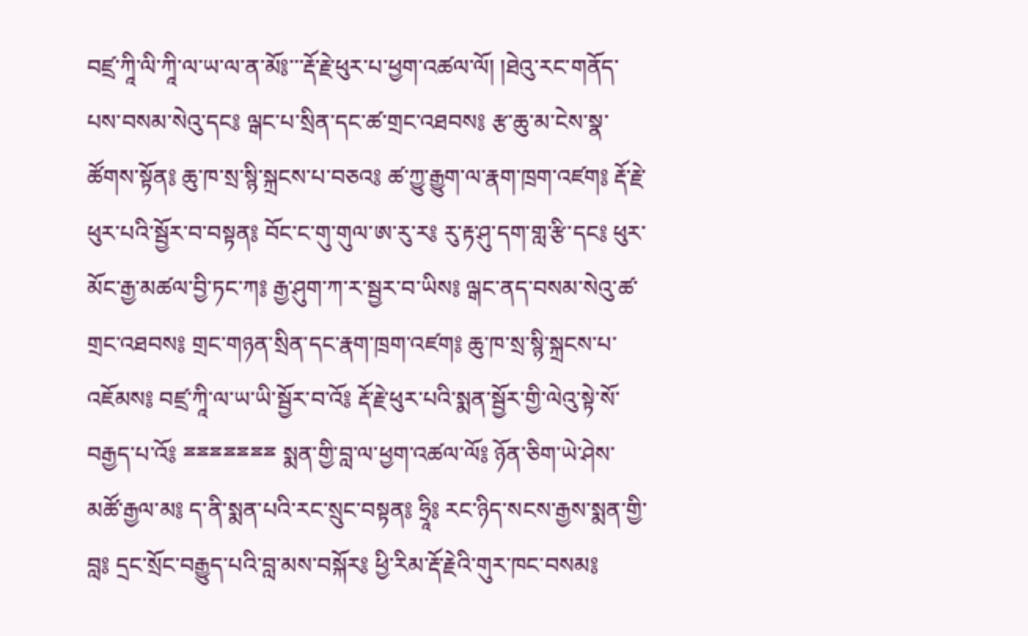བཛྲ་ཀཱི་ལི་ཀཱི་ལ་ཡ་ལ་ན་མོ༔་་་རྡོ་རྗེ་ཕུར་པ་ཕྱག་འཚལ་ལོ། །ཐེའུ་རང་གནོད་པས་བསམ་སེའུ་དང༔ ལྒང་པ་སྲིན་དང་ཚ་གྲང་འཐབས༔ རྩ་ཆུ་མ་ངེས་སྣ་ཚོགས་སྟོན༔ ཆུ་ཁ་སྲ་སྙི་སྐྲངས་པ་བཅའ༔ ཚ་ཀྱུ་རྒྱུག་ལ་རྣག་ཁྲག་འཛག༔ རྡོ་རྗེ་ཕུར་པའི་སྦྱོར་བ་བསྟན༔ བོང་ང་གུ་གུལ་ཨ་རུ་ར༔ རུ་རྟ་ཤུ་དག་གླ་རྩི་དང༔ ཕུར་མོང་རྒྱ་མཚལ་བྱི་ཏང་ཀ༔ རྒྱ་ཤུག་ཀ་ར་སྦྱར་བ་ཡིས༔ ལྒང་ནད་བསམ་སེའུ་ཚ་གྲང་འཐབས༔ གྲང་གཉན་སྲིན་དང་རྣག་ཁྲག་འཛག༔ ཆུ་ཁ་སྲ་སྙི་སྐྲངས་པ་འཇོམས༔ བཛྲ་ཀཱི་ལ་ཡ་ཡི་སྦྱོར་བ་འོ༔ རྡོ་རྗེ་ཕུར་པའི་སྨན་སྦྱོར་གྱི་ལེའུ་སྟེ་སོ་བརྒྱད་པ་འོ༔ ྈྈྈྈྈྈྈ སྨན་གྱི་བླ་ལ་ཕྱག་འཚལ་ལོ༔ ཉོན་ཅིག་ཡེ་ཤེས་མཚོ་རྒྱལ་མ༔ ད་ནི་སྨན་པའི་རང་སྲུང་བསྟན༔ ཧྲཱི༔ རང་ཉིད་སངས་རྒྱས་སྨན་གྱི་བླ༔ དྲང་སྲོང་བརྒྱུད་པའི་བླ་མས་བསྐོར༔ ཕྱི་རིམ་རྡོ་རྗེའི་གུར་ཁང་བསམ༔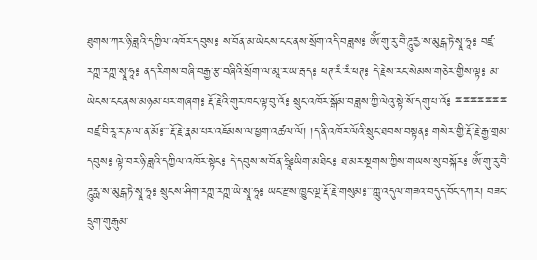ཐུགས་ཀར་ཉི་ཟླའི་དཀྱིལ་འཁོར་དབུས༔ ས་བོན་མ་ཡེངས་ངང་ནས་སྲོག་འདི་བཟླས༔ ཨོཾ་གུ་རུ་བཻ་ཌཱུརྱ་ས་མུངྒ་ཏེ་སྭཱ་ཧཱ༔ བཛྲ་རཀྵ་རཀྵ་སྭཱ་ཧཱ༔ ནད་རིགས་བཞི་བརྒྱ་རྩ་བཞིའི་སྲོག་ལ་མཱ་ར་ཡ་རྦད༔ ཕཊ་རཾ་རཾ་ཕཊ༔ དེ་རྗེས་རང་སེམས་གཅེར་གྱིས་ལྟ༔ མ་ཡེངས་ངང་ནས་མཉམ་པར་གཞག༔ རྡོ་རྗེའི་གུར་ཁང་ལྟ་བུ་འོ༔ སྲུང་འཁོར་སྒོམ་བཟླས་ཀྱི་ལེའུ་སྟེ་སོ་དགུ་པ་འོ༔ ྈྈྈྈྈྈྈ བཛྲ་བི་རཱ་ར་ཎ་ལ་ན་མོ༔་་་རྡོ་རྗེ་རྣམ་པར་འཇོམས་ལ་ཕྱག་འཚལ་ལོ། །ད་ནི་འཁོར་ལོའི་སྲུང་ཐབས་བསྟན༔ གསེར་གྱི་རྡོ་རྗེ་རྒྱ་གྲམ་དབུས༔ ལྟེ་བར་ཉི་ཟླའི་དཀྱིལ་འཁོར་སྟེང༔ དེ་དབུས་ས་བོན་ཧྲཱིཿཡིག་མཐིང༔ ཐ་མར་སྔགས་ཀྱིས་གཡས་སུ་བསྐོར༔ ཨོཾ་གུ་རུ་བཻ་ཌཱུརྻ་ས་མུངྒ་ཏེ་སྭཱ་ཧཱ༔ སྲུངས་ཤིག་རཀྵ་རཀྵ་ཡེ་སྭཱ་ཧཱ༔ ཡང་རྫས་ཁྱུང་ལྔ་རྡོ་རྗེ་གསུམ༔་་་ཀླུ་འདུལ་གཟའ་བདུད་བོང་དཀར། བཟང་དྲུག་གུརྒུམ་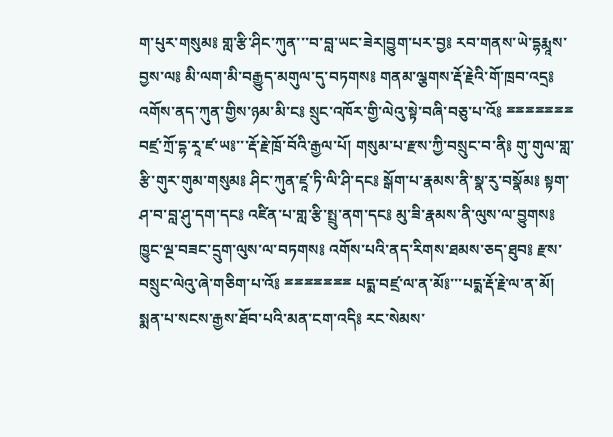ག་པུར་གསུམ༔ གླ་རྩི་ཤིང་ཀུན་་་བ་བླ་ཡང་ཟེར།བྱུག་པར་བྱ༔ རབ་གནས་ཡེ་དྷརྨཱས་བྱས་ལ༔ མི་ལག་མི་བརྒྱུད་མགུལ་དུ་བཏགས༔ གནམ་ལྕགས་རྡོ་རྗེའི་གོ་ཁྲབ་འདྲ༔ འགོས་ནད་ཀུན་གྱིས་ཉམ་མི་ང༔ སྲུང་འཁོར་གྱི་ལེའུ་སྟེ་བཞི་བཅུ་པ་འོ༔ ྈྈྈྈྈྈྈ བཛྲ་ཀྲོ་དྷ་རཱ་ཛ་ཡ༔་་་རྡོ་རྗེ་ཁྲོ་བོའི་རྒྱལ་པོ། གསུམ་པ་རྫས་ཀྱི་བསྲུང་བ་ནི༔ གུ་གུལ་གླ་རྩི་གུར་གུམ་གསུམ༔ ཤིང་ཀུན་ཛཱ་ཏི་ལི་ཤི་དང༔ སྒོག་པ་རྣམས་ནི་སྣ་རུ་བསྣོམ༔ སྟག་ཤ་བ་བླ་ཤུ་དག་དང༔ འཛིན་པ་གླ་རྩི་སྤྲུ་ནག་དང༔ མུ་ཟི་རྣམས་ནི་ལུས་ལ་བྱུགས༔ ཁྱུང་ལྔ་བཟང་དྲུག་ལུས་ལ་བཏགས༔ འགོས་པའི་ནད་རིགས་ཐམས་ཅད་ཐུབ༔ རྫས་བསྲུང་ལེའུ་ཞེ་གཅིག་པ་འོ༔ ྈྈྈྈྈྈྈ པདྨ་བཛྲ་ལ་ན་མོ༔་་་པདྨ་རྡོ་རྗེ་ལ་ན་མོ། སྨན་པ་སངས་རྒྱས་ཐོབ་པའི་མན་ངག་འདི༔ རང་སེམས་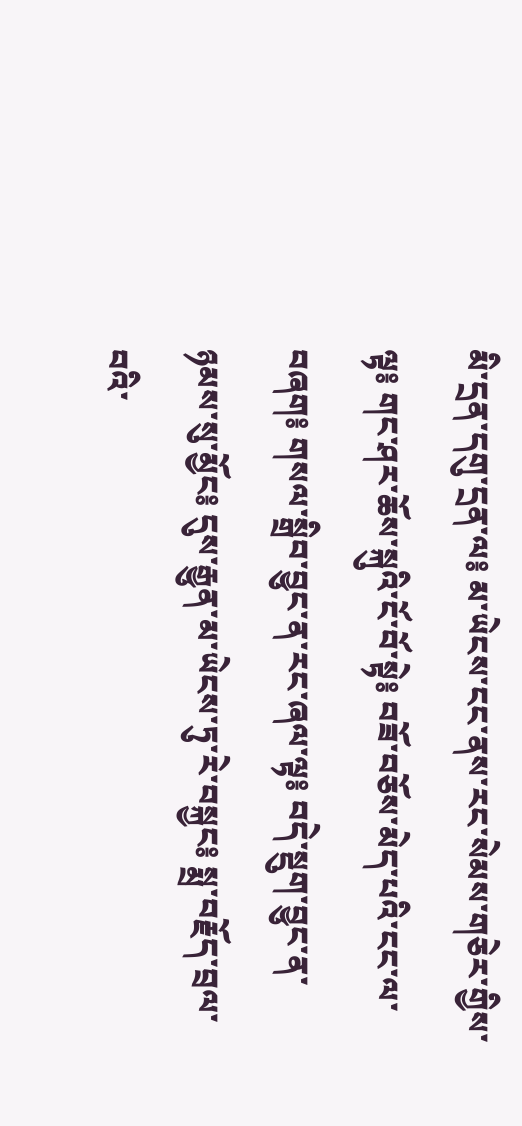མི་དྲན་དགུ་དྲན་ལ༔ མ་ཡེངས་ངང་ནས་རང་སེམས་གཅེར་གྱིས་ལྟ༔ གང་ཤར་ཆོས་སྐུའི་ངོ་བོ་སྟེ༔ བཟོ་བཅོས་མེད་པའི་ངང་ལ་བཞག༔ གསལ་སྒྲིབ་བྱུང་ན་རང་ཞལ་ལྟ༔ བདེ་སྡུག་བྱུང་ན་ཉམས་སུ་མྱོང༔ དུས་རྒྱུན་མ་ཡེངས་ཏུ་རེ་བསྐྱང༔ སྨྲ་བརྗོད་བྲལ་བའི་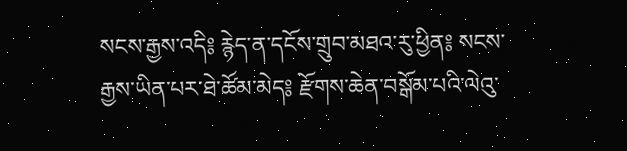སངས་རྒྱས་འདི༔ རྙེད་ན་དངོས་གྲུབ་མཐའ་རུ་ཕྱིན༔ སངས་རྒྱས་ཡིན་པར་ཐེ་ཚོམ་མེད༔ རྫོགས་ཆེན་བསྒོམ་པའི་ལེའུ་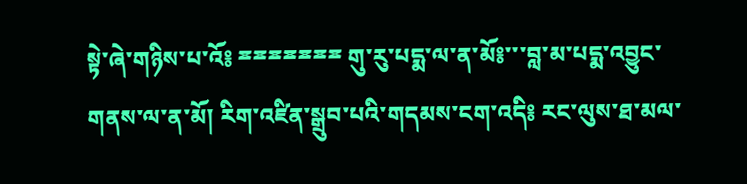སྟེ་ཞེ་གཉིས་པ་འོ༔ ྈྈྈྈྈྈྈ གུ་རུ་པདྨ་ལ་ན་མོ༔་་་བླ་མ་པདྨ་འབྱུང་གནས་ལ་ན་མོ། རིག་འཛིན་སྒྲུབ་པའི་གདམས་ངག་འདི༔ རང་ལུས་ཐ་མལ་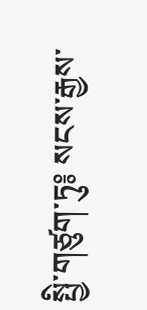སྤྱི་གཙུག་ཏུ༔ སངས་རྒྱས་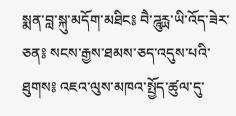སྨན་བླ་སྐུ་མདོག་མཐིང༔ བཻ་ཌཱུརྻ་ཡི་འོད་ཟེར་ཅན༔ སངས་རྒྱས་ཐམས་ཅད་འདུས་པའི་ཐུགས༔ འཇའ་ལུས་མཁའ་སྤྱོད་ཚུལ་དུ་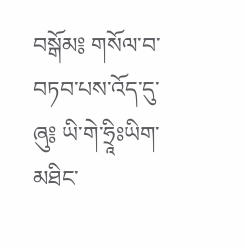བསྒོམ༔ གསོལ་བ་བཏབ་པས་འོད་དུ་ཞུ༔ ཡི་གེ་ཧྲཱིཿཡིག་མཐིང་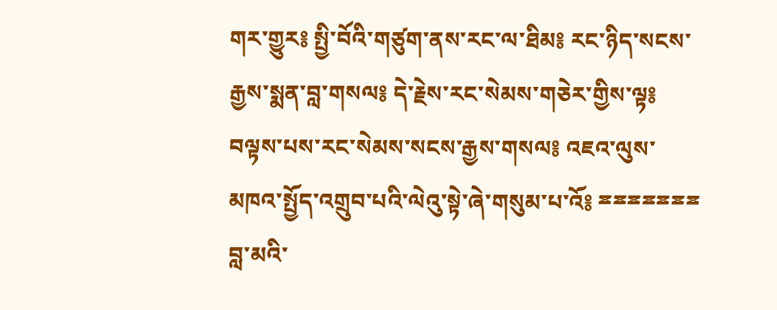གར་གྱུར༔ སྤྱི་བོའི་གཙུག་ནས་རང་ལ་ཐིམ༔ རང་ཉིད་སངས་རྒྱས་སྨན་བླ་གསལ༔ དེ་རྗེས་རང་སེམས་གཅེར་གྱིས་ལྟ༔ བལྟས་པས་རང་སེམས་སངས་རྒྱས་གསལ༔ འཇའ་ལུས་མཁའ་སྤྱོད་འགྲུབ་པའི་ལེའུ་སྟེ་ཞེ་གསུམ་པ་འོ༔ ྈྈྈྈྈྈྈ བླ་མའི་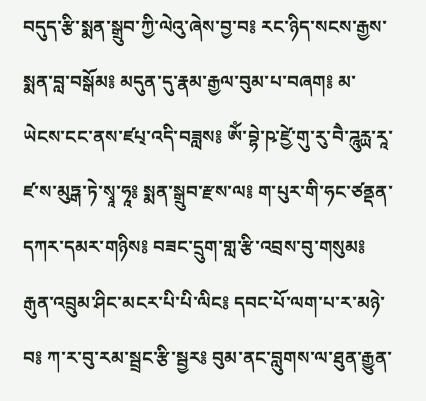བདུད་རྩི་སྨན་སྒྲུབ་ཀྱི་ལེའུ་ཞེས་བྱ་བ༔ རང་ཉིད་སངས་རྒྱས་སྨན་བླ་བསྒོམ༔ མདུན་དུ་རྣམ་རྒྱལ་བུམ་པ་བཞག༔ མ་ཡེངས་ངང་ནས་ཛཔ྄་འདི་བཟླས༔ ཨོཾ་བྷེ་ཥ་ཛྱེ་གུ་རུ་བཻ་ཌཱུརྻ་རཱ་ཛ་ས་མུཏྒ་ཏེ་སྭཱ་ཧཱ༔ སྨན་སྒྲུབ་རྫས་ལ༔ ག་པུར་གི་ཧང་ཙནྡན་དཀར་དམར་གཉིས༔ བཟང་དྲུག་གླ་རྩི་འབྲས་བུ་གསུམ༔ རྒུན་འབྲུམ་ཤིང་མངར་པི་པི་ལིང༔ དབང་པོ་ལག་པ་ར་མཉེ་བ༔ ཀ་ར་བུ་རམ་སྦྲང་རྩི་སྦྱར༔ བུམ་ནང་བླུགས་ལ་ཐུན་རྒྱུན་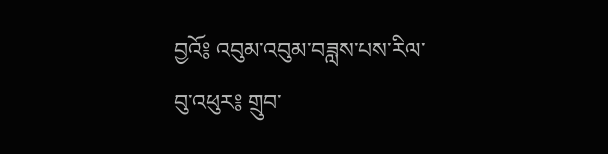བྱའོ༔ འབུམ་འབུམ་བཟླས་པས་རིལ་བུ་འཕུར༔ གྲུབ་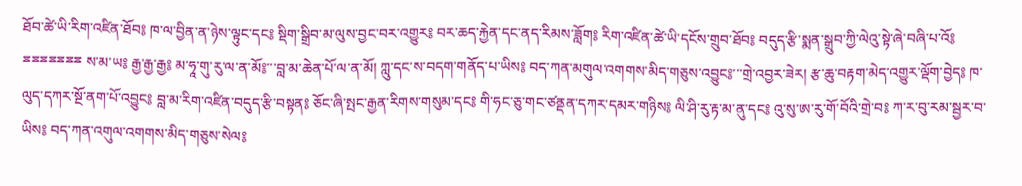ཐོབ་ཚེ་ཡི་རིག་འཛིན་ཐོབ༔ ཁ་ལ་བྱིན་ན་ཉེས་ལྟུང་དང༔ སྡིག་སྒྲིབ་མ་ལུས་བྱང་བར་འགྱུར༔ བར་ཆད་རྐྱེན་དང་ནད་རིམས་ཟློག༔ རིག་འཛིན་ཚེ་ཡི་དངོས་གྲུབ་ཐོབ༔ བདུད་རྩི་སྨན་སྒྲུབ་ཀྱི་ལེའུ་སྟེ་ཞེ་བཞི་པ་འོ༔ ྈྈྈྈྈྈྈ ས་མ་ཡ༔ རྒྱ་རྒྱ་རྒྱ༔ མ་ཧཱ་གུ་རུ་ལ་ན་མོ༔་་་བླ་མ་ཆེན་པོ་ལ་ན་མོ། ཀླུ་དང་ས་བདག་གནོད་པ་ཡིས༔ བད་ཀན་མགུལ་འགགས་མིད་གཅུས་འབྱུང༔་་་གྲེ་འབྱར་ཟེར། རྩ་ཆུ་བརྟག་མེད་འགྱུར་ལྡོག་བྱེད༔ ཁ་ལུད་དཀར་སྔོ་ནག་པོ་འབྱུང༔ བླ་མ་རིག་འཛིན་བདུད་རྩི་བསྟན༔ ཅོང་ཞི་སྤང་རྒྱན་རིགས་གསུམ་དང༔ གི་ཧང་ཅུ་གང་ཙནྡན་དཀར་དམར་གཉིས༔ ལི་ཤི་རུ་རྟ་མ་ནུ་དང༔ འུ་སུ་ཨ་རུ་གོ་བོའི་གྲེ་བ༔ ཀ་ར་བུ་རམ་སྦྱར་བ་ཡིས༔ བད་ཀན་འགུལ་འགགས་མིད་གཅུས་སེལ༔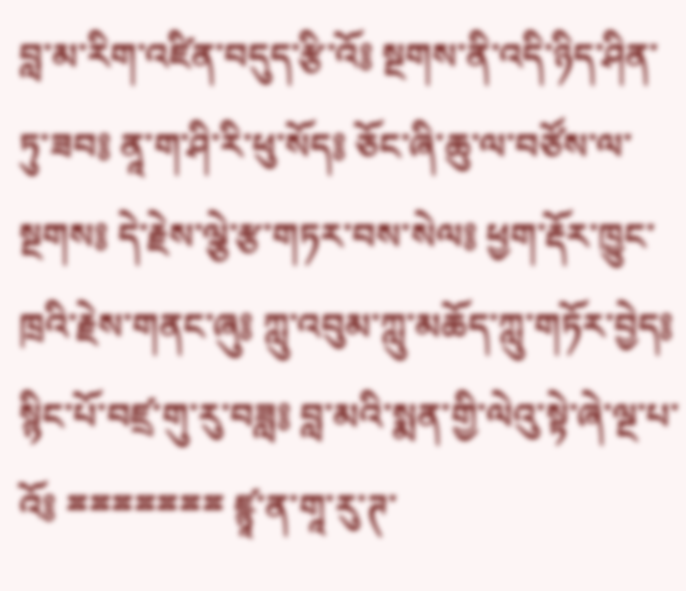བླ་མ་རིག་འཛིན་བདུད་རྩི་འོ༔ སྔགས་ནི་འདི་ཉིད་ཤིན་ཏུ་ཟབ༔ ནཱ་ག་ཤི་རི་ཕུ་སོད༔ ཅོང་ཞི་ཆུ་ལ་བཙོས་ལ་སྔགས༔ དེ་རྗེས་ལྕེ་རྩ་གཏར་བས་སེལ༔ ཕྱག་རྡོར་ཁྱུང་ཁྲའི་རྗེས་གནང་ཞུ༔ ཀླུ་འབུམ་ཀླུ་མཆོད་ཀླུ་གཏོར་བྱེད༔ སྙིང་པོ་བཛྲ་གུ་རུ་བཟླ༔ བླ་མའི་སྨན་གྱི་ལེའུ་སྟེ་ཞེ་ལྔ་པ་འོ༔ ྈྈྈྈྈྈྈ ཛྙཱ་ན་གཱ་རུ་ཊ་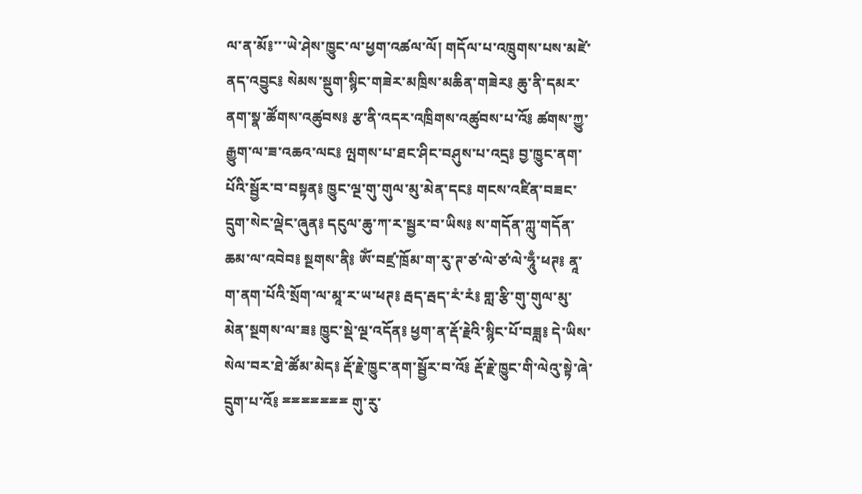ལ་ན་མོ༔་་་ཡེ་ཤེས་ཁྱུང་ལ་ཕྱག་འཚལ་ལོ། གདོལ་པ་འཁྲུགས་པས་མཛེ་ནད་འབྱུང༔ སེམས་སྡུག་སྙིང་གཟེར་མཁྲིས་མཆིན་གཟེར༔ ཆུ་ནི་དམར་ནག་སྣ་ཚོགས་འཚུབས༔ རྩ་ནི་འདར་འཁྲིགས་འཚུབས་པ་འོ༔ ཚགས་ཀྱུ་རྒྱུག་ལ་ཟ་འཆའ་ལང༔ ལྤགས་པ་ཐང་ཤིང་བཤུས་པ་འདྲ༔ བྱ་ཁྱུང་ནག་པོའི་སྦྱོར་བ་བསྟན༔ ཁྱུང་ལྔ་གུ་གུལ་མུ་མེན་དང༔ གངས་འཛིན་བཟང་དྲུག་སེང་ལྡེང་ཞུན༔ དངུལ་ཆུ་ཀ་ར་སྦྱར་བ་ཡིས༔ ས་གདོན་ཀླུ་གདོན་ཆམ་ལ་འབེབ༔ སྔགས་ནི༔ ཨོཾ་བཛྲ་ཁྲོམ་ག་རུ་ཊ་ཙ་ལེ་ཙ་ལེ་ཧཱུྃ་ཕཊ༔ ནཱ་ག་ནག་པོའི་སྲོག་ལ་མཱ་ར་ཡ་ཕཊ༔ རྦད་རྦད་རཾ་རཾ༔ གླ་རྩི་གུ་གུལ་མུ་མེན་སྔགས་ལ་ཟ༔ ཁྱུང་སྡེ་ལྔ་འདོན༔ ཕྱག་ན་རྡོ་རྗེའི་སྙིང་པོ་བཟླ༔ དེ་ཡིས་སེལ་བར་ཐེ་ཚོམ་མེད༔ རྡོ་རྗེ་ཁྱུང་ནག་སྦྱོར་བ་འོ༔ རྡོ་རྗེ་ཁྱུང་གི་ལེའུ་སྟེ་ཞེ་དྲུག་པ་འོ༔ ྈྈྈྈྈྈྈ གུ་རུ་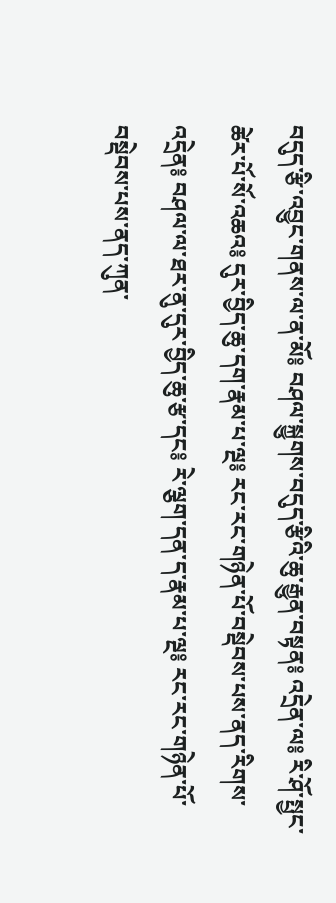བདུད་རྩི་འབྱུང་གནས་ལ་ན་མོ༔ བཤལ་སྐྱུགས་བདུད་རྩིའི་ཆུ་རྒྱུན་བསྟན༔ འདྲེན་ལ༔ རི་ཤོ་སྤྱང་ཚེར་པོ་སོ་འཆའ༔ དུར་བྱིད་ཆུ་དག་རྣམ་པ་ལྔ༔ རང་རང་གཉེན་པོ་བསྡེབས་པས་ནད་རིགས་འདྲེན༔ བཤལ་ལ་ཐར་ནུ་དུར་བྱིད་ཆུ་རྩ་དང༔ རེ་ལྕག་དན་ད་རྣམ་པ་ལྔ༔ རང་རང་གཉེན་པོ་བསྡེབས་པས་ནད་ཀུན་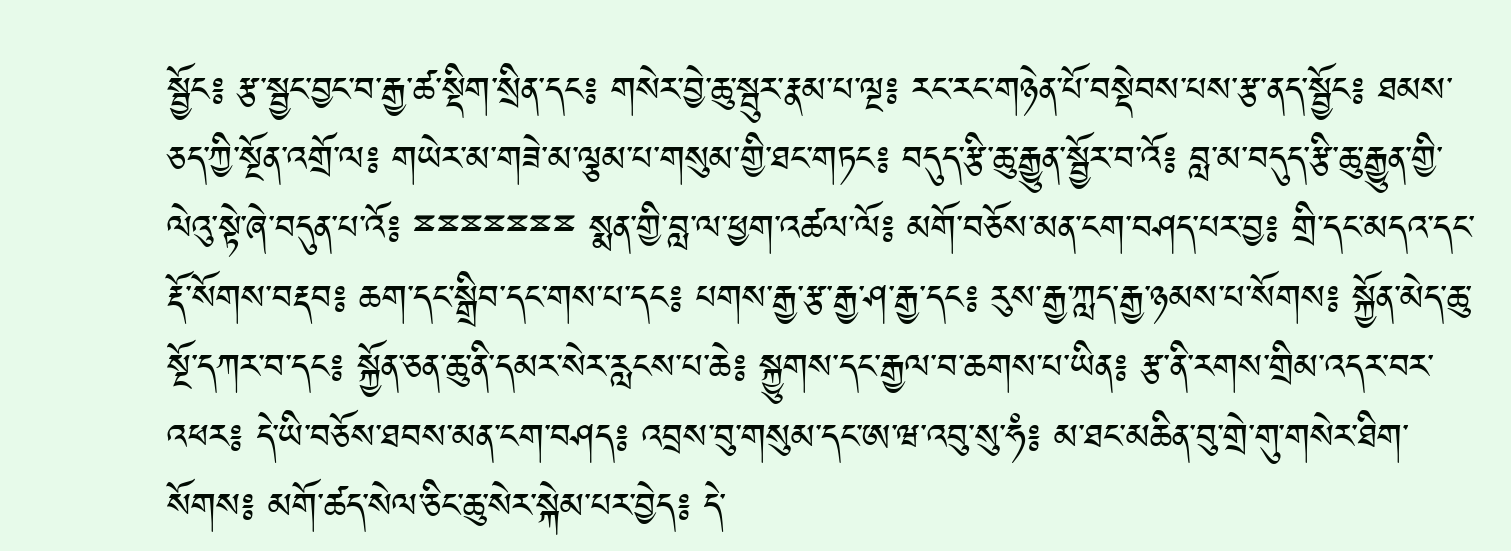སྦྱོང༔ རྩ་སྦྱང་བྱང་བ་རྒྱ་ཚ་སྡིག་སྲིན་དང༔ གསེར་བྱེ་ཆུ་སྦུར་རྣམ་པ་ལྔ༔ རང་རང་གཉེན་པོ་བསྡེབས་པས་རྩ་ནད་སྦྱོང༔ ཐམས་ཅད་ཀྱི་སྔོན་འགྲོ་ལ༔ གཡེར་མ་གཟེ་མ་ལྕམ་པ་གསུམ་གྱི་ཐང་གཏང༔ བདུད་རྩི་ཆུ་རྒྱུན་སྦྱོར་བ་འོ༔ བླ་མ་བདུད་རྩི་ཆུ་རྒྱུན་གྱི་ལེའུ་སྟེ་ཞེ་བདུན་པ་འོ༔ ྈྈྈྈྈྈྈ སྨན་གྱི་བླ་ལ་ཕྱག་འཚལ་ལོ༔ མགོ་བཅོས་མན་ངག་བཤད་པར་བྱ༔ གྲི་དང་མདའ་དང་རྡོ་སོགས་བརྡབ༔ ཆག་དང་སྒྲིབ་དང་གས་པ་དང༔ པགས་རྒྱ་རྩ་རྒྱ་ཤ་རྒྱ་དང༔ རུས་རྒྱ་ཀླད་རྒྱ་ཉམས་པ་སོགས༔ སྐྱོན་མེད་ཆུ་སྔོ་དཀར་བ་དང༔ སྐྱོན་ཅན་ཆུ་ནི་དམར་སེར་རླངས་པ་ཆེ༔ སྐྱུགས་དང་རྒྱལ་བ་ཆགས་པ་ཡིན༔ རྩ་ནི་རགས་གྲིམ་འདར་བར་འཕར༔ དེ་ཡི་བཅོས་ཐབས་མན་ངག་བཤད༔ འབྲས་བུ་གསུམ་དང་ཨ་ཝ་འབུ་སུ་ཧཾ༔ མ་ཐང་མཆིན་བུ་གྲེ་གུ་གསེར་ཐིག་སོགས༔ མགོ་ཚད་སེལ་ཅིང་ཆུ་སེར་སྐེམ་པར་བྱེད༔ དེ་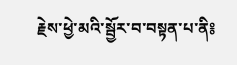རྗེས་ཕྱེ་མའི་སྦྱོར་བ་བསྟན་པ་ནི༔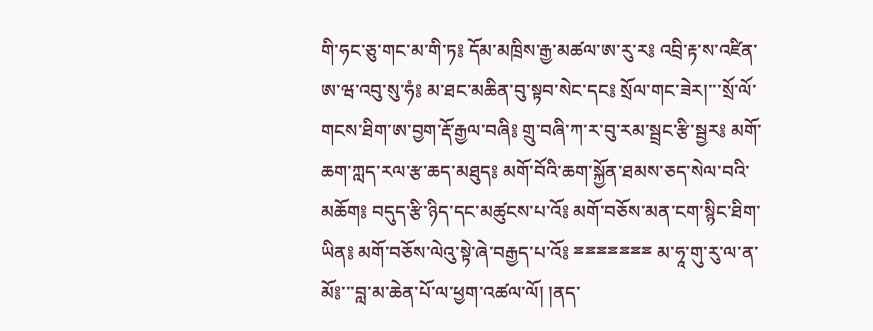གི་ཧང་ཅུ་གང་མ་གི་ཏ༔ དོམ་མཁྲིས་རྒྱ་མཚལ་ཨ་རུ་ར༔ འབྲི་རྟ་ས་འཛིན་ཨ་ཝ་འབུ་སུ་ཧཾ༔ མ་ཐང་མཆིན་བུ་སྟབ་སེང་དང༔ སྲོལ་གང་ཟེར།་་་སྲོ་ལོ་གངས་ཐིག་ཨ་བྱག་རྡོ་རྒྱལ་བཞི༔ གྲུ་བཞི་ཀ་ར་བུ་རམ་སྦྲང་རྩི་སྦྱར༔ མགོ་ཆག་ཀླད་རལ་རྩ་ཆད་མཐུད༔ མགོ་བོའི་ཆག་སྐྱོན་ཐམས་ཅད་སེལ་བའི་མཆོག༔ བདུད་རྩི་ཉིད་དང་མཚུངས་པ་འོ༔ མགོ་བཅོས་མན་ངག་སྙིང་ཐིག་ཡིན༔ མགོ་བཅོས་ལེའུ་སྟེ་ཞེ་བརྒྱད་པ་འོ༔ ྈྈྈྈྈྈྈ མ་ཧཱ་གུ་རུ་ལ་ན་མོ༔་་་བླ་མ་ཆེན་པོ་ལ་ཕྱག་འཚལ་ལོ། །ནད་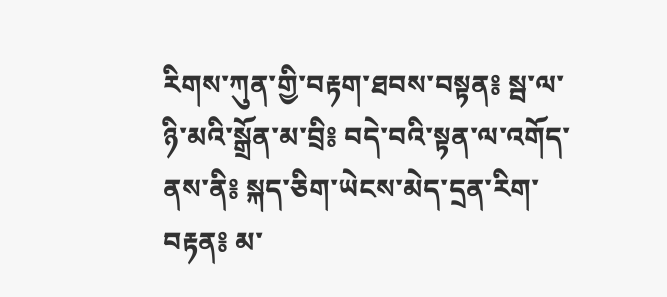རིགས་ཀུན་གྱི་བརྟག་ཐབས་བསྟན༔ སྦ་ལ་ཉི་མའི་སྒྲོན་མ་བྲི༔ བདེ་བའི་སྟན་ལ་འགོད་ནས་ནི༔ སྐད་ཅིག་ཡེངས་མེད་དྲན་རིག་བརྟན༔ མ་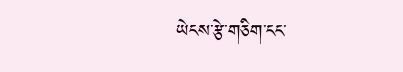ཡེངས་རྩེ་གཅིག་ངང་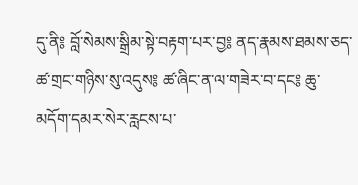དུ་ནི༔ བློ་སེམས་སྒྲིམ་སྟེ་བརྟག་པར་བྱ༔ ནད་རྣམས་ཐམས་ཅད་ཚ་གྲང་གཉིས་སུ་འདུས༔ ཚ་ཞིང་ན་ལ་གཟེར་བ་དང༔ ཆུ་མདོག་དམར་སེར་རླངས་པ་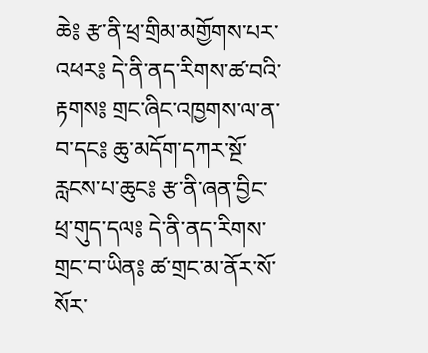ཆེ༔ རྩ་ནི་ཕྲ་གྲིམ་མགྱོགས་པར་འཕར༔ དེ་ནི་ནད་རིགས་ཚ་བའི་རྟགས༔ གྲང་ཞིང་འཁྱགས་ལ་ན་བ་དང༔ ཆུ་མདོག་དཀར་སྔོ་རླངས་པ་ཆུང༔ རྩ་ནི་ཞན་བྱིང་ཕྲ་གུད་དལ༔ དེ་ནི་ནད་རིགས་གྲང་བ་ཡིན༔ ཚ་གྲང་མ་ནོར་སོ་སོར་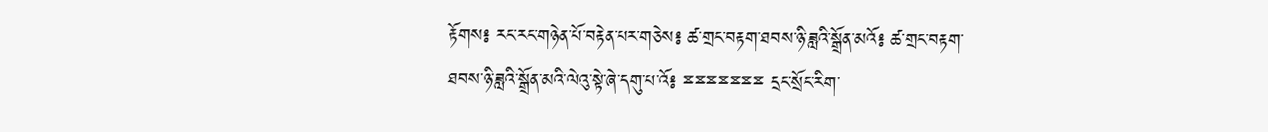རྟོགས༔ རང་རང་གཉེན་པོ་བརྟེན་པར་གཅེས༔ ཚ་གྲང་བརྟག་ཐབས་ཉི་ཟླའི་སྒྲོན་མའོ༔ ཚ་གྲང་བརྟག་ཐབས་ཉི་ཟླའི་སྒྲོན་མའི་ལེའུ་སྟེ་ཞེ་དགུ་པ་འོ༔ ྈྈྈྈྈྈྈ དྲང་སྲོང་རིག་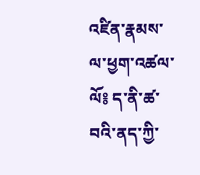འཛིན་རྣམས་ལ་ཕྱག་འཚལ་ལོ༔ ད་ནི་ཚ་བའི་ནད་ཀྱི་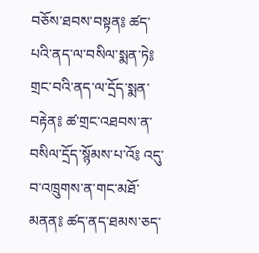བཅོས་ཐབས་བསྟན༔ ཚད་པའི་ནད་ལ་བསིལ་སྨན་ཏེ༔ གྲང་བའི་ནད་ལ་དྲོད་སྨན་བརྟེན༔ ཚ་གྲང་འཐབས་ན་བསིལ་དྲོད་སྙོམས་པ་འོ༔ འདུ་བ་འཁྲུགས་ན་གང་མཐོ་མནན༔ ཚད་ནད་ཐམས་ཅད་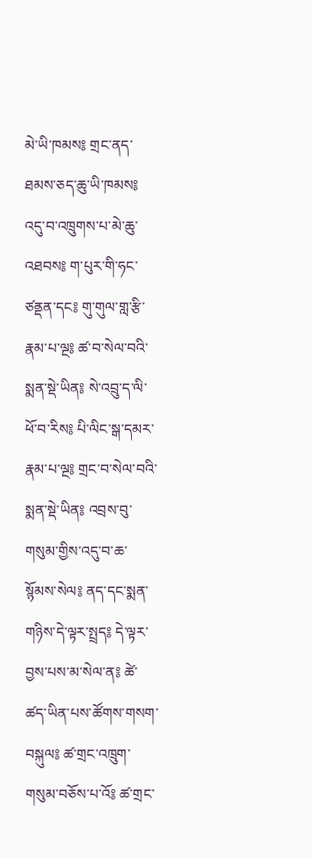མེ་ཡི་ཁམས༔ གྲང་ནད་ཐམས་ཅད་ཆུ་ཡི་ཁམས༔ འདུ་བ་འཁྲུགས་པ་མེ་ཆུ་འཐབས༔ ག་པུར་གི་ཧང་ཙནྡན་དང༔ གུ་གུལ་གླ་རྩི་རྣམ་པ་ལྔ༔ ཚ་བ་སེལ་བའི་སྨན་སྡེ་ཡིན༔ སེ་འབྲུ་ད་ལི་ཕོ་བ་རིས༔ པི་ལིང་སྒ་དམར་རྣམ་པ་ལྔ༔ གྲང་བ་སེལ་བའི་སྨན་སྡེ་ཡིན༔ འབྲས་བུ་གསུམ་གྱིས་འདུ་བ་ཆ་སྙོམས་སེལ༔ ནད་དང་སྨན་གཉིས་དེ་ལྟར་སྤྲད༔ དེ་ལྟར་བྱས་པས་མ་སེལ་ན༔ ཚེ་ཚད་ཡིན་པས་ཚོགས་གསག་བསྐུལ༔ ཚ་གྲང་འཁྲུག་གསུམ་བཅོས་པ་འོ༔ ཚ་གྲང་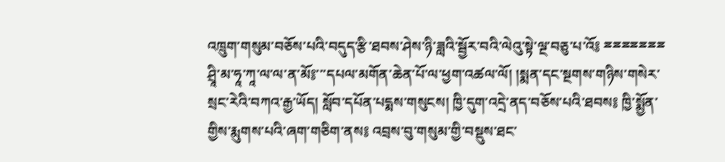འཁྲུག་གསུམ་བཅོས་པའི་བདུད་རྩི་ཐབས་ཤེས་ཉི་ཟླའི་སྦྱོར་བའི་ལེའུ་སྟེ་ལྔ་བཅུ་པ་འོ༔ ྈྈྈྈྈྈྈ ཤྲཱི་མ་ཧཱ་ཀཱ་ལ་ལ་ན་མོ༔་་་དཔལ་མགོན་ཆེན་པོ་ལ་ཕྱག་འཚལ་ལོ། །སྨན་དང་སྔགས་གཉིས་གསེར་སྲང་རེའི་བཀའ་རྒྱ་ཡོད། སློབ་དཔོན་པདྨས་གསུངས། ཁྱི་དུག་འདྲེ་ནད་བཅོས་པའི་ཐབས༔ ཁྱི་སྨྱོན་གྱིས་རྨུགས་པའི་ཞག་གཅིག་ནས༔ འབྲས་བུ་གསུམ་གྱི་བསྡུས་ཐང་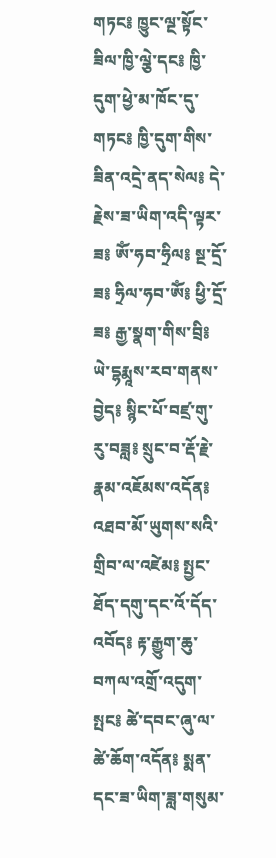གཏང༔ ཁྱུང་ལྔ་སྟོང་ཟིལ་ཁྱི་ལྕེ་དང༔ ཁྱི་དུག་ཕྱེ་མ་ཁོང་དུ་གཏང༔ ཁྱི་དུག་གིས་ཟིན་འདྲེ་ནད་སེལ༔ དེ་རྗེས་ཟ་ཡིག་འདི་ལྟར་ཟ༔ ཨོཾ་ཧབ་ཧྲིལ༔ སྔ་དྲོ་ཟ༔ ཧྲིལ་ཧབ་ཨོཾ༔ ཕྱི་དྲོ་ཟ༔ རྒྱ་སྣག་གིས་བྲི༔ ཡེ་དྷརྨཱས་རབ་གནས་བྱེད༔ སྙིང་པོ་བཛྲ་གུ་རུ་བཟླ༔ སྲུང་བ་རྡོ་རྗེ་རྣམ་འཇོམས་འདོན༔ འཐབ་མོ་ཡུགས་སའི་གྲིབ་ལ་འཛེམ༔ སྤྱང་ཐོད་དགུ་དང་འོ་དོད་འབོད༔ རྟ་རྒྱུག་ཆུ་བཀལ་འགྲོ་འདུག་སྤང༔ ཚེ་དབང་ཞུ་ལ་ཚེ་ཆོག་འདོན༔ སྨན་དང་ཟ་ཡིག་ཟླ་གསུམ་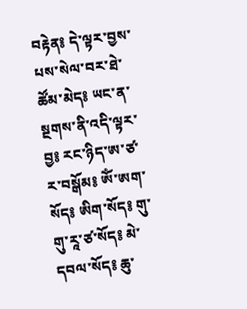བརྟེན༔ དེ་ལྟར་བྱས་པས་སེལ་བར་ཐེ་ཚོམ་མེད༔ ཡང་ན་སྔགས་ནི་འདི་ལྟར་བྱ༔ རང་ཉིད་ཨ་ཙ་ར་བསྒོམ༔ ཨོཾ་ཨག་སོད༔ ཨིག་སོད༔ གུ་གུ་རཱ་ཙ་སོད༔ མེ་དབལ་སོད༔ ཆུ་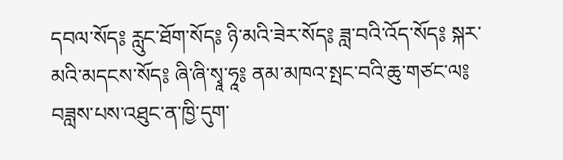དབལ་སོད༔ རླུང་ཐོག་སོད༔ ཉི་མའི་ཟེར་སོད༔ ཟླ་བའི་འོད་སོད༔ སྐར་མའི་མདངས་སོད༔ ཞི་ཞི་སྭཱ་ཧཱ༔ ནམ་མཁའ་སྤང་བའི་ཆུ་གཙང་ལ༔ བཟླས་པས་འཐུང་ན་ཁྱི་དུག་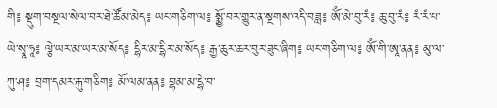གི༔ སྡུག་བསྔལ་སེལ་བར་ཐེ་ཚོམ་མེད༔ ཡང་གཅིག་ལ༔ སྨྱོ་བར་གྱུར་ན་སྔགས་འདི་བཟླ༔ ཨོཾ་མེ་བུ་རཾ༔ ཆུ་བུ་རཾ༔ རཾ་རཾ་པ་ཡེ་སྭཱ་ཧཱ༔ ལྕེ་ཡར་མ་ཡར་མ་སོད༔ དྷིར་མ་དྷིར་མ་སོད༔ རྒྱ་ཆུར་ཆར་བུར་ཟུང་ཞིག༔ ཡང་གཅིག་ལ༔ ཨོཾ་གི་ཨཱ་ནན༔ མུ་ལ་ཀུ་ཤ༔ བྲག་དམར་རྐུ་གཅིག༔ མོ་ལམ་ནན༔ བྷམ་མ་དྷེ་བ་